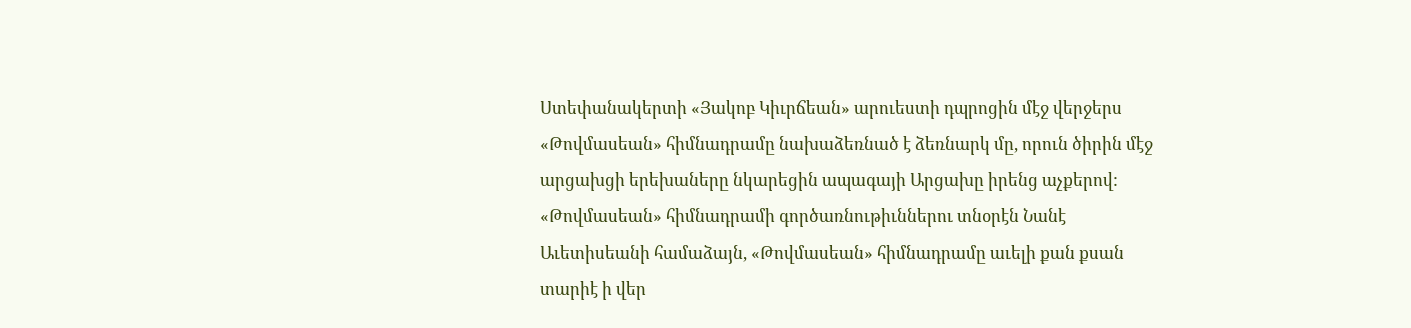Ստեփանակերտի «Յակոբ Կիւրճեան» արուեստի դպրոցին մէջ վերջերս «Թովմասեան» հիմնադրամը նախաձեռնած է ձեռնարկ մը, որուն ծիրին մէջ արցախցի երեխաները նկարեցին ապագայի Արցախը իրենց աչքերով:
«Թովմասեան» հիմնադրամի գործառնութիւններու տնօրէն Նանէ Աւետիսեանի համաձայն, «Թովմասեան» հիմնադրամը աւելի քան քսան տարիէ ի վեր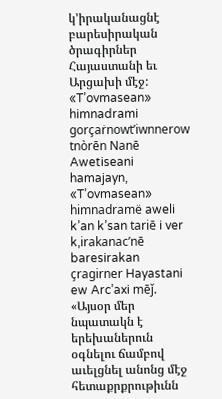կ՚իրականացնէ բարեսիրական ծրագիրներ Հայաստանի եւ Արցախի մէջ:
«T’ovmasean» himnadrami gorçaṙnowt’iwnnerow tnòrēn Nanē Awetiseani hamajayn, «T’ovmasean» himnadramë aweli k’an k’san tariē i ver k,irakanac’nē baresirakan çragirner Hayastani ew Arc’axi mēǰ.
«Այսօր մեր նպատակն է երեխաներուն օգնելու ճամբով աւելցնել անոնց մէջ հետաքրքրութիւնն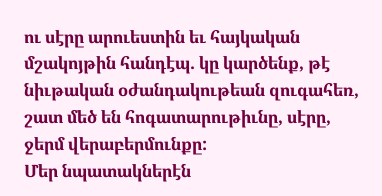ու սէրը արուեստին եւ հայկական մշակոյթին հանդէպ. կը կարծենք, թէ նիւթական օժանդակութեան զուգահեռ, շատ մեծ են հոգատարութիւնը, սէրը, ջերմ վերաբերմունքը:
Մեր նպատակներէն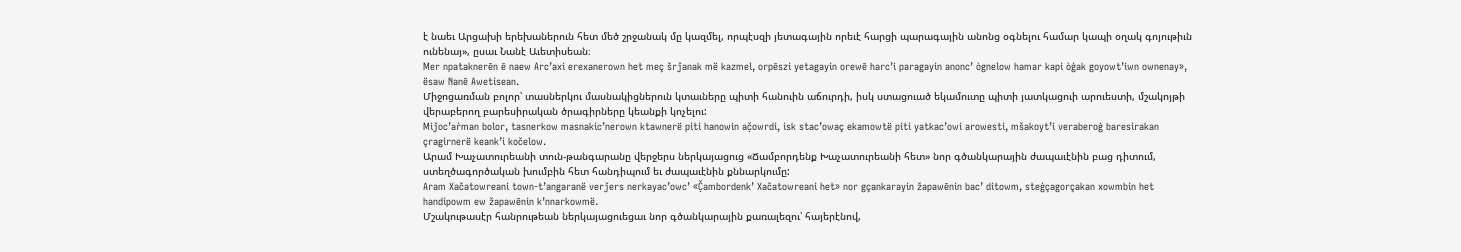է նաեւ Արցախի երեխաներուն հետ մեծ շրջանակ մը կազմել, որպէսզի յետագային որեւէ հարցի պարագային անոնց օգնելու համար կապի օղակ գոյութիւն ունենայ», ըսաւ Նանէ Աւետիսեան։
Mer npataknerēn ē naew Arc’axi erexanerown het meç šrǰanak më kazmel, orpēszi yetagayin orewē harc’i paragayin anonc’ ògnelow hamar kapi òġak goyowt’iwn ownenay», ësaw Nanē Awetisean.
Միջոցառման բոլոր՝ տասներկու մասնակիցներուն կտաւները պիտի հանուին աճուրդի, իսկ ստացուած եկամուտը պիտի յատկացուի արուեստի, մշակոյթի վերաբերող բարեսիրական ծրագիրները կեանքի կոչելու:
Miǰoc’aṙman bolor, tasnerkow masnakic’nerown ktawnerë piti hanowin ač̣owrdi, isk stac’owaç ekamowtë piti yatkac’owi arowesti, mšakoyt’i veraberoġ baresirakan çragirnerë keank’i kočelow.
Արամ Խաչատուրեանի տուն-թանգարանը վերջերս ներկայացուց «Ճամբորդենք Խաչատուրեանի հետ» նոր գծանկարային ժապաւէնին բաց դիտում, ստեղծագործական խումբին հետ հանդիպում եւ ժապաւէնին քննարկումը:
Aram Xačatowreani town-t’angaranë verǰers nerkayac’owc’ «Č̣ambordenk’ Xačatowreani het» nor gçankarayin žapawēnin bac’ ditowm, steġçagorçakan xowmbin het handipowm ew žapawēnin k’nnarkowmë.
Մշակութասէր հանրութեան ներկայացուեցաւ նոր գծանկարային քառալեզու՝ հայերէնով,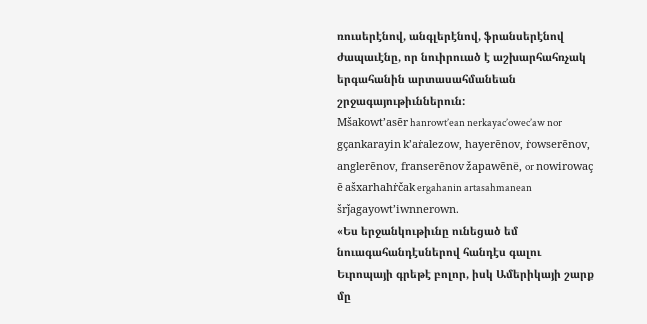ռուսերէնով, անգլերէնով, ֆրանսերէնով ժապաւէնը, որ նուիրուած է աշխարհահռչակ երգահանին արտասահմանեան շրջագայութիւններուն:
Mšakowt’asēr hanrowt’ean nerkayac’owec’aw nor gçankarayin k’aṙalezow, hayerēnov, ṙowserēnov, anglerēnov, franserēnov žapawēnë, or nowirowaç ē ašxarhahṙčak ergahanin artasahmanean šrǰagayowt’iwnnerown.
«Ես երջանկութիւնը ունեցած եմ նուագահանդէսներով հանդէս գալու Եւրոպայի գրեթէ բոլոր, իսկ Ամերիկայի շարք մը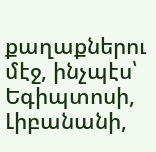քաղաքներու մէջ, ինչպէս՝ Եգիպտոսի, Լիբանանի,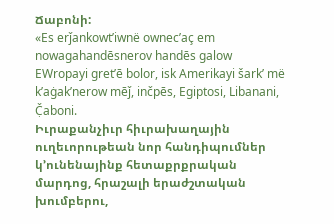Ճաբոնի:
«Es erǰankowt’iwnë ownec’aç em nowagahandēsnerov handēs galow EWropayi gret’ē bolor, isk Amerikayi šark’ më k’aġak’nerow mēǰ, inčpēs, Egiptosi, Libanani, Č̣aboni.
Իւրաքանչիւր հիւրախաղային ուղեւորութեան նոր հանդիպումներ կ՚ունենայինք հետաքրքրական մարդոց, հրաշալի երաժշտական խումբերու,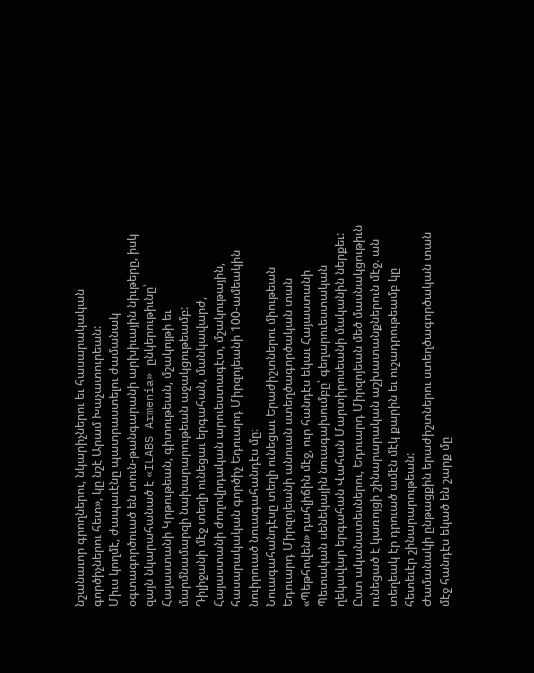նշանաւոր գրողներու, նկարիչներու եւ հասարակական գործիչներու հետ», կը նշէ Արամ Խաչատուրեան:
Միւս կողմէ, ժապաւէնը պատրաստելու ժամանակ օգտագործուած են տուն-թանգարանի արխիւային նիւթերը, իսկ զայն նկարահանած է «ILABS Armenia» ընկերութիւնը՝ Հայաստանի Կրթութեան, գիտութեան, մշակոյթի եւ մարմնամարզի նախարարութեան աջակցութեամբ:
Դիլիջանի մէջ տեղի ունեցաւ երգահան, մանկավարժ, Հայաստանի ժողովրդական արուեստագէտ, մշակութային, հասարակական գործիչ Եդուարդ Միրզոյեանի 100-ամեակին նուիրուած նուագահանդէս մը։
Նուագահանդէսը տեղի ունեցաւ Երաժիշտներու միութեան Եդուարդ Միրզոյեանի անուան ստեղծագործական տան «Պեթհովեն» դահլիճին մէջ, ուր հանդէս եկաւ Հայաստանի Պետական սենեկային նուագախումբը՝ գեղարուեստական ղեկավար երգահան Վահան Մարտիրոսեանի մականին ներքեւ:
Ըստ ականատեսներու, Եդուարդ Միրզոյեան մեծ մասնակցութիւն ունեցած է կառոյցի շինարարական աշխատանքներուն մէջ. ան տեղեակ էր դրուած ամէն մէկ քարին եւ ուշադրութեամբ կը հետեւէր շինարարութեան:
Ժամանակի ընթացքին երաժիշտներու ստեղծագործական տան մէջ հանդէս եկած են շարք մը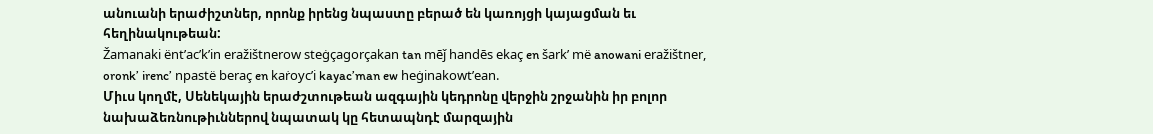անուանի երաժիշտներ, որոնք իրենց նպաստը բերած են կառոյցի կայացման եւ հեղինակութեան:
Žamanaki ënt’ac’k’in eražištnerow steġçagorçakan tan mēǰ handēs ekaç en šark’ më anowani eražištner, oronk’ irenc’ npastë beraç en kaṙoyc’i kayac’man ew heġinakowt’ean.
Միւս կողմէ, Սենեկային երաժշտութեան ազգային կեդրոնը վերջին շրջանին իր բոլոր նախաձեռնութիւններով նպատակ կը հետապնդէ մարզային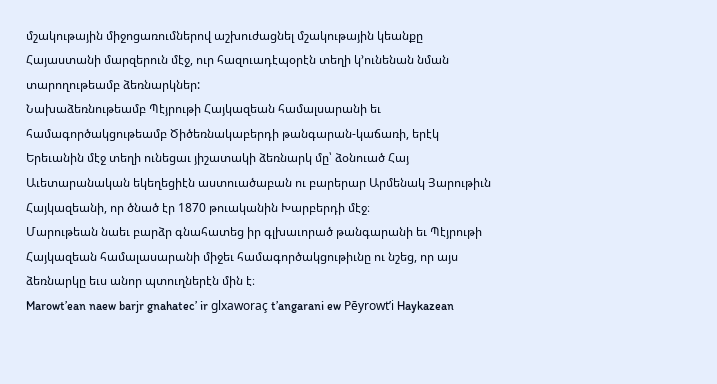մշակութային միջոցառումներով աշխուժացնել մշակութային կեանքը Հայաստանի մարզերուն մէջ, ուր հազուադէպօրէն տեղի կ՚ունենան նման տարողութեամբ ձեռնարկներ:
Նախաձեռնութեամբ Պէյրութի Հայկազեան համալսարանի եւ համագործակցութեամբ Ծիծեռնակաբերդի թանգարան-կաճառի, երէկ Երեւանին մէջ տեղի ունեցաւ յիշատակի ձեռնարկ մը՝ ձօնուած Հայ Աւետարանական եկեղեցիէն աստուածաբան ու բարերար Արմենակ Յարութիւն Հայկազեանի, որ ծնած էր 1870 թուականին Խարբերդի մէջ։
Մարութեան նաեւ բարձր գնահատեց իր գլխաւորած թանգարանի եւ Պէյրութի Հայկազեան համալասարանի միջեւ համագործակցութիւնը ու նշեց, որ այս ձեռնարկը եւս անոր պտուղներէն մին է։
Marowt’ean naew barjr gnahatec’ ir glxaworaç t’angarani ew Pēyrowt’i Haykazean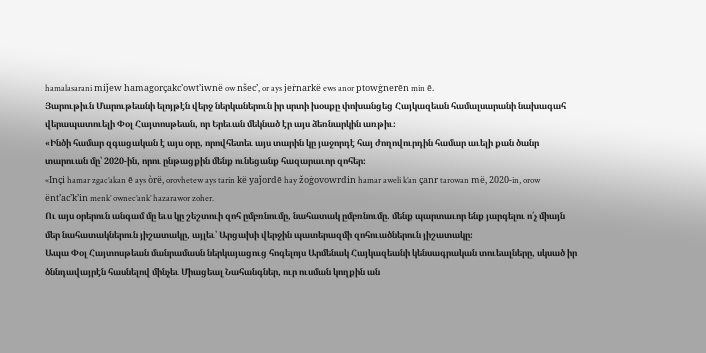hamalasarani miǰew hamagorçakc’owt’iwnë ow nšec’, or ays jeṙnarkë ews anor ptowġnerēn min ē.
Յարութիւն Մարութեանի ելոյթէն վերջ ներկաներուն իր սրտի խօսքը փոխանցեց Հայկազեան համալսարանի նախագահ վերապատուելի Փօլ Հայտոսթեան, որ Երեւան մեկնած էր այս ձեռնարկին առթիւ։
«Ինծի համար զգացական է այս օրը, որովհետեւ այս տարին կը յաջորդէ հայ ժողովուրդին համար աւելի քան ծանր տարուան մը՝ 2020-ին, որու ընթացքին մենք ունեցանք հազարաւոր զոհեր։
«Inçi hamar zgac’akan ē ays òrë, orovhetew ays tarin kë yaǰordē hay žoġovowrdin hamar aweli k’an çanr tarowan më, 2020-in, orow ënt’ac’k’in menk’ ownec’ank’ hazarawor zoher.
Ու այս օրերուն անգամ մը եւս կը շեշտուի զոհ ըմբռնումը, նահատակ ըմբռնումը. մենք պարտաւոր ենք յարգելու ո՛չ միայն մեր նահատակներուն յիշատակը, այլեւ՝ Արցախի վերջին պատերազմի զոհուածներուն յիշատակը։
Ապա Փօլ Հայտոսթեան մանրամասն ներկայացուց հոգելոյս Արմենակ Հայկազեանի կենսագրական տուեալները, սկսած իր ծննդավայրէն հասնելով մինչեւ Միացեալ Նահանգներ, ուր ուսման կողքին ան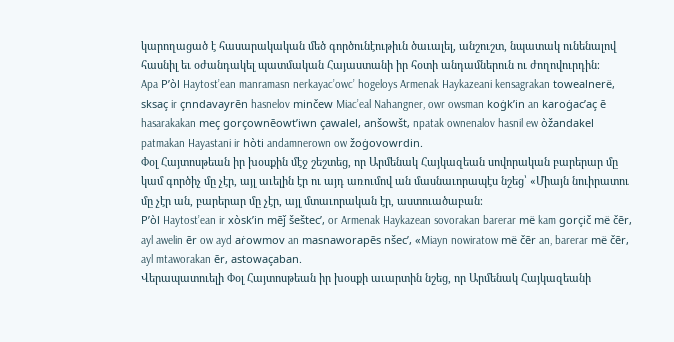կարողացած է հասարակական մեծ գործունէութիւն ծաւալել, անշուշտ, նպատակ ունենալով հասնիլ եւ օժանդակել պատմական Հայաստանի իր հօտի անդամներուն ու ժողովուրդին։
Apa P’òl Haytost’ean manramasn nerkayac’owc’ hogeloys Armenak Haykazeani kensagrakan towealnerë, sksaç ir çnndavayrēn hasnelov minčew Miac’eal Nahangner, owr owsman koġk’in an karoġac’aç ē hasarakakan meç gorçownēowt’iwn çawalel, anšowšt, npatak ownenalov hasnil ew òžandakel patmakan Hayastani ir hòti andamnerown ow žoġovowrdin.
Փօլ Հայտոսթեան իր խօսքին մէջ շեշտեց, որ Արմենակ Հայկազեան սովորական բարերար մը կամ գործիչ մը չէր, այլ աւելին էր ու այդ առումով ան մասնաւորապէս նշեց՝ «Միայն նուիրատու մը չէր ան, բարերար մը չէր, այլ մտաւորական էր, աստուածաբան։
P’òl Haytost’ean ir xòsk’in mēǰ šeštec’, or Armenak Haykazean sovorakan barerar më kam gorçič më čēr, ayl awelin ēr ow ayd aṙowmov an masnaworapēs nšec’, «Miayn nowiratow më čēr an, barerar më čēr, ayl mtaworakan ēr, astowaçaban.
Վերապատուելի Փօլ Հայտոսթեան իր խօսքի աւարտին նշեց, որ Արմենակ Հայկազեանի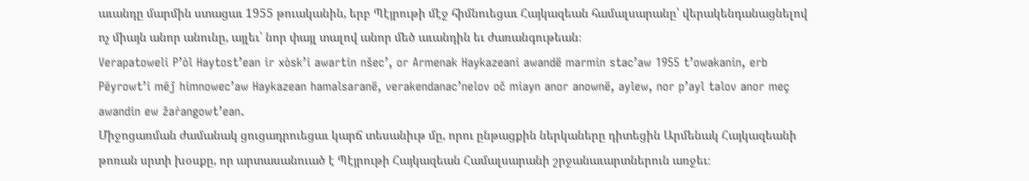աւանդը մարմին ստացաւ 1955 թուականին, երբ Պէյրութի մէջ հիմնուեցաւ Հայկազեան համալսարանը՝ վերակենդանացնելով ոչ միայն անոր անունը, այլեւ՝ նոր փայլ տալով անոր մեծ աւանդին եւ ժառանգութեան։
Verapatoweli P’òl Haytost’ean ir xòsk’i awartin nšec’, or Armenak Haykazeani awandë marmin stac’aw 1955 t’owakanin, erb Pēyrowt’i mēǰ himnowec’aw Haykazean hamalsaranë, verakendanac’nelov oč miayn anor anownë, aylew, nor p’ayl talov anor meç awandin ew žaṙangowt’ean.
Միջոցառման ժամանակ ցուցադրուեցաւ կարճ տեսանիւթ մը, որու ընթացքին ներկաները դիտեցին Արմենակ Հայկազեանի թոռան սրտի խօսքը, որ արտասանուած է Պէյրութի Հայկազեան Համալսարանի շրջանաւարտներուն առջեւ։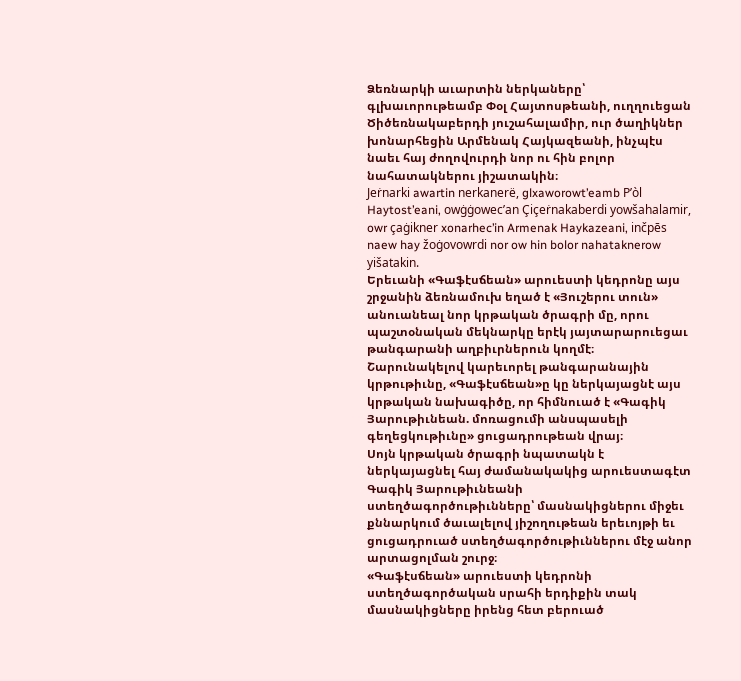Ձեռնարկի աւարտին ներկաները՝ գլխաւորութեամբ Փօլ Հայտոսթեանի, ուղղուեցան Ծիծեռնակաբերդի յուշահալամիր, ուր ծաղիկներ խոնարհեցին Արմենակ Հայկազեանի, ինչպէս նաեւ հայ ժողովուրդի նոր ու հին բոլոր նահատակներու յիշատակին։
Jeṙnarki awartin nerkanerë, glxaworowt’eamb P’òl Haytost’eani, owġġowec’an Çiçeṙnakaberdi yowšahalamir, owr çaġikner xonarhec’in Armenak Haykazeani, inčpēs naew hay žoġovowrdi nor ow hin bolor nahataknerow yišatakin.
Երեւանի «Գաֆէսճեան» արուեստի կեդրոնը այս շրջանին ձեռնամուխ եղած է «Յուշերու տուն» անուանեալ նոր կրթական ծրագրի մը, որու պաշտօնական մեկնարկը երէկ յայտարարուեցաւ թանգարանի աղբիւրներուն կողմէ։
Շարունակելով կարեւորել թանգարանային կրթութիւնը, «Գաֆէսճեան»ը կը ներկայացնէ այս կրթական նախագիծը, որ հիմնուած է «Գագիկ Յարութիւնեան. մոռացումի անսպասելի գեղեցկութիւնը» ցուցադրութեան վրայ։
Սոյն կրթական ծրագրի նպատակն է ներկայացնել հայ ժամանակակից արուեստագէտ Գագիկ Յարութիւնեանի ստեղծագործութիւնները՝ մասնակիցներու միջեւ քննարկում ծաւալելով յիշողութեան երեւոյթի եւ ցուցադրուած ստեղծագործութիւններու մէջ անոր արտացոլման շուրջ։
«Գաֆէսճեան» արուեստի կեդրոնի ստեղծագործական սրահի երդիքին տակ մասնակիցները իրենց հետ բերուած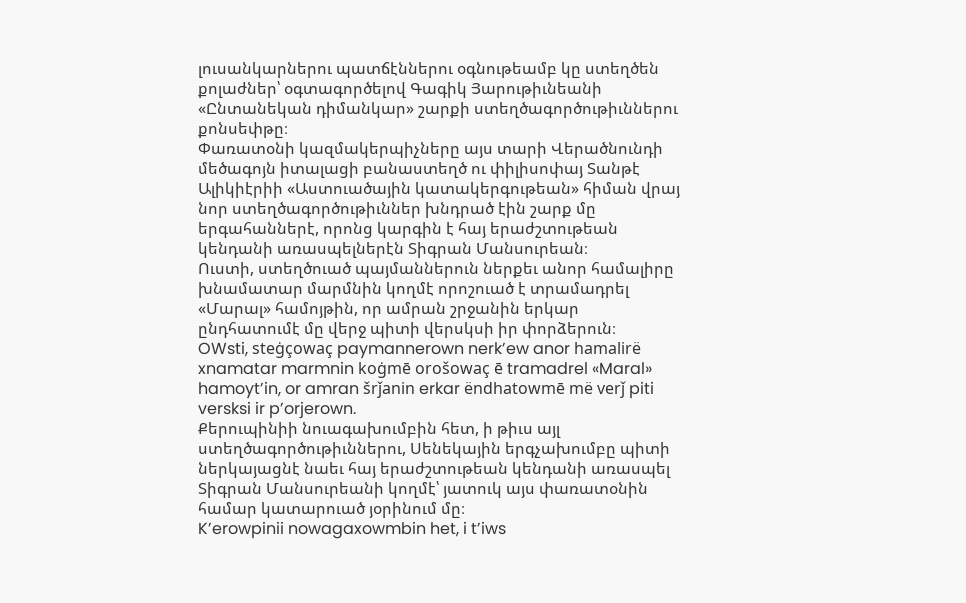լուսանկարներու պատճէններու օգնութեամբ կը ստեղծեն քոլաժներ՝ օգտագործելով Գագիկ Յարութիւնեանի «Ընտանեկան դիմանկար» շարքի ստեղծագործութիւններու քոնսեփթը։
Փառատօնի կազմակերպիչները այս տարի Վերածնունդի մեծագոյն իտալացի բանաստեղծ ու փիլիսոփայ Տանթէ Ալիկիէրիի «Աստուածային կատակերգութեան» հիման վրայ նոր ստեղծագործութիւններ խնդրած էին շարք մը երգահաններէ, որոնց կարգին է հայ երաժշտութեան կենդանի առասպելներէն Տիգրան Մանսուրեան։
Ուստի, ստեղծուած պայմաններուն ներքեւ անոր համալիրը խնամատար մարմնին կողմէ որոշուած է տրամադրել «Մարալ» համոյթին, որ ամրան շրջանին երկար ընդհատումէ մը վերջ պիտի վերսկսի իր փորձերուն։
OWsti, steġçowaç paymannerown nerk’ew anor hamalirë xnamatar marmnin koġmē orošowaç ē tramadrel «Maral» hamoyt’in, or amran šrǰanin erkar ëndhatowmē më verǰ piti versksi ir p’orjerown.
Քերուպինիի նուագախումբին հետ, ի թիւս այլ ստեղծագործութիւններու, Սենեկային երգչախումբը պիտի ներկայացնէ նաեւ հայ երաժշտութեան կենդանի առասպել Տիգրան Մանսուրեանի կողմէ՝ յատուկ այս փառատօնին համար կատարուած յօրինում մը։
K’erowpinii nowagaxowmbin het, i t’iws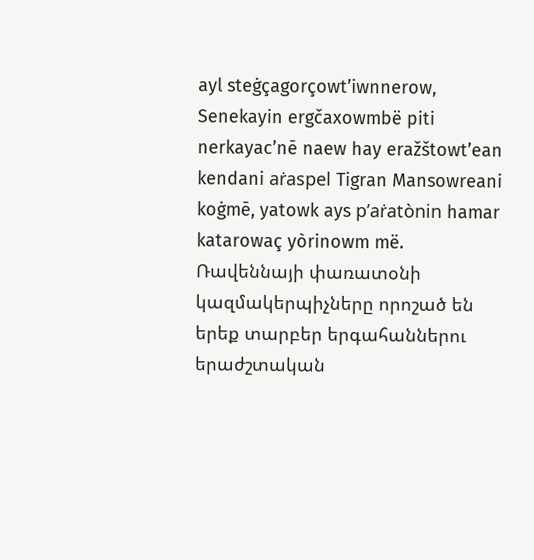ayl steġçagorçowt’iwnnerow, Senekayin ergčaxowmbë piti nerkayac’nē naew hay eražštowt’ean kendani aṙaspel Tigran Mansowreani koġmē, yatowk ays p’aṙatònin hamar katarowaç yòrinowm më.
Ռավեննայի փառատօնի կազմակերպիչները որոշած են երեք տարբեր երգահաններու երաժշտական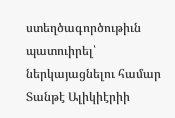ստեղծագործութիւն պատուիրել՝ ներկայացնելու համար Տանթէ Ալիկիէրիի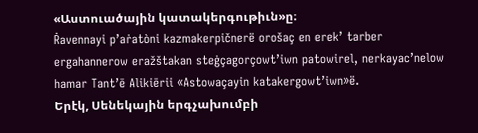«Աստուածային կատակերգութիւն»ը։
Ṙavennayi p’aṙatòni kazmakerpičnerë orošaç en erek’ tarber ergahannerow eražštakan steġçagorçowt’iwn patowirel, nerkayac’nelow hamar Tant’ē Alikiērii «Astowaçayin katakergowt’iwn»ë.
Երէկ, Սենեկային երգչախումբի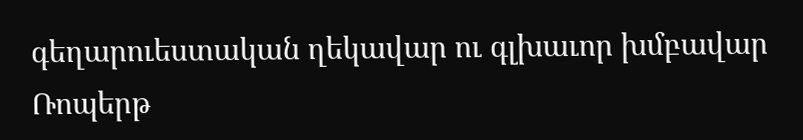գեղարուեստական ղեկավար ու գլխաւոր խմբավար Ռոպերթ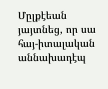Մըլքէեան յայտնեց, որ սա հայ-իտալական աննախադէպ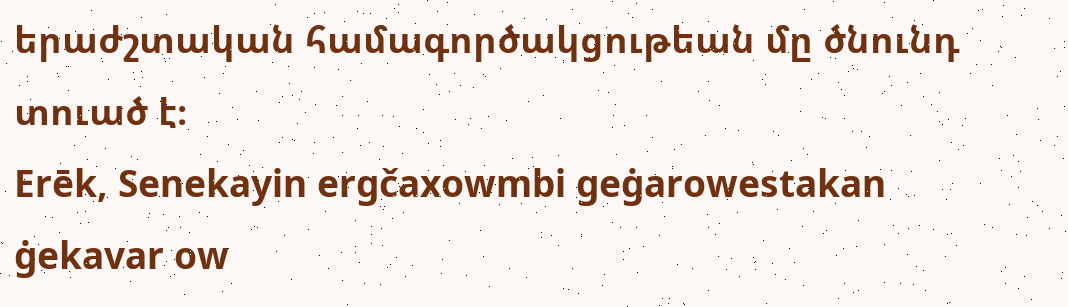երաժշտական համագործակցութեան մը ծնունդ տուած է։
Erēk, Senekayin ergčaxowmbi geġarowestakan ġekavar ow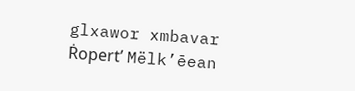glxawor xmbavar Ṙopert’ Mëlk’ēean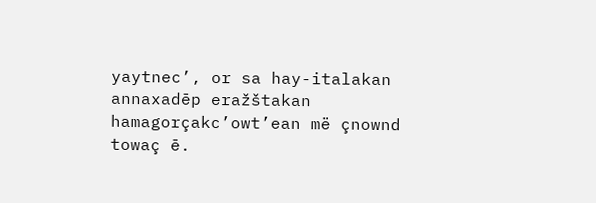yaytnec’, or sa hay-italakan annaxadēp eražštakan hamagorçakc’owt’ean më çnownd towaç ē.